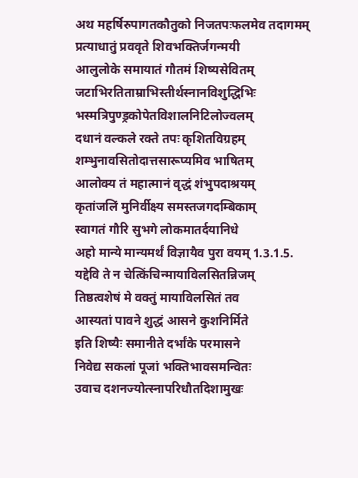अथ महर्षिरुपागतकौतुको निजतपःफलमेव तदागमम्
प्रत्याधातुं प्रववृते शिवभक्तिर्जगन्मयी
आलुलोके समायातं गौतमं शिष्यसेवितम्
जटाभिरतिताम्राभिस्तीर्थस्नानविशुद्धिभिः
भस्मत्रिपुण्ड्रकोपेतविशालनिटिलोज्वलम्
दधानं वल्कले रक्ते तपः कृशितविग्रहम्
शम्भुनावसितोदात्तसारूप्यमिव भाषितम्
आलोक्य तं महात्मानं वृद्धं शंभुपदाश्रयम्
कृतांजलिं मुनिर्वीक्ष्य समस्तजगदम्बिकाम्
स्वागतं गौरि सुभगे लोकमातर्दयानिधे
अहो मान्ये मान्यमर्थं विज्ञायैव पुरा वयम् 1.3.1.5.
यद्देवि ते न चेत्किंचिन्मायाविलसितन्निजम्
तिष्ठत्वशेषं मे वक्तुं मायाविलसितं तव
आस्यतां पावने शुद्धं आसने कुशनिर्मिते
इति शिष्यैः समानीते दर्भांके परमासने
निवेद्य सकलां पूजां भक्तिभावसमन्वितः
उवाच दशनज्योत्स्नापरिधौतदिशामुखः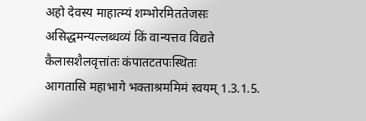अहो देवस्य माहात्म्यं शम्भोरमिततेजसः
असिद्धमन्यल्लब्धव्यं किं वान्यत्तव विद्यते
कैलासशैलवृत्तांतः कंपातटतपःस्थितः
आगतासि महाभागे भक्ताश्रममिमं स्वयम् 1.3.1.5.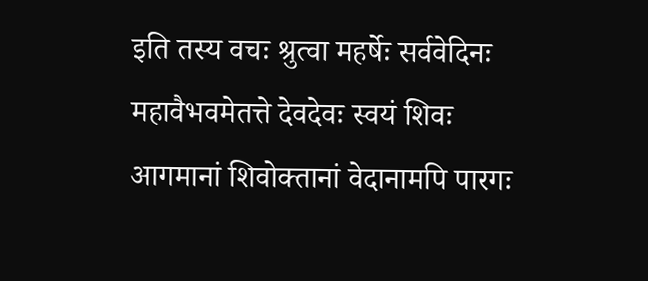इति तस्य वचः श्रुत्वा महर्षेः सर्ववेदिनः
महावैभवमेतत्ते देवदेवः स्वयं शिवः
आगमानां शिवोक्तानां वेदानामपि पारगः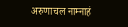अरुणाचल नाम्नाहं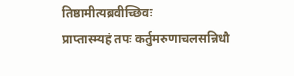तिष्ठामीत्यब्रवीच्छिवः
प्राप्तास्म्यहं तपः कर्तुमरुणाचलसन्निधौ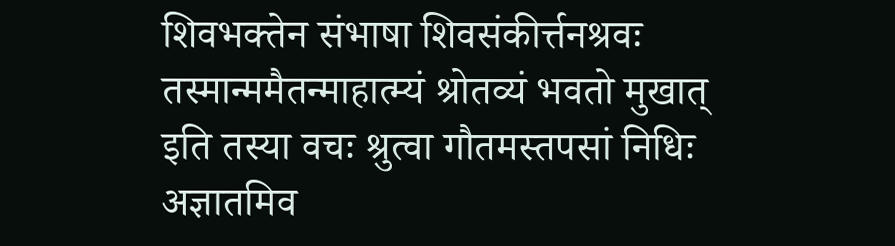शिवभक्तेन संभाषा शिवसंकीर्त्तनश्रवः
तस्मान्ममैतन्माहात्म्यं श्रोतव्यं भवतो मुखात्
इति तस्या वचः श्रुत्वा गौतमस्तपसां निधिः
अज्ञातमिव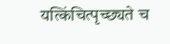यत्किंचित्पृच्छ्यते च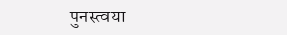पुनस्त्वया